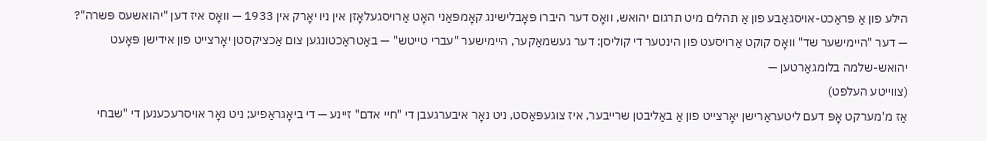הילע פון אַ פּראַכט-אויסגאַבע פון אַ תהלים מיט תרגום יהואש, וואָס דער היברו פּאָבלישינג קאָמפּאַני האָט אַרויסגעלאָזן אין ניו יאָרק אין 1933 — וואָס איז דען "יהואשעס פּשרה"? — דער "היימישער שד" וואָס קוקט אַרויסעט פון הינטער די קוליסן: דער געשמאַקער, היימישער "עברי טייטש" — באַטראַכטונגען צום אַכציקסטן יאָרצייט פון אידישן פּאָעט יהואש-שלמה בלומגאַרטען —
(צווייטע העלפט)
אַז מ'מערקט אָפּ דעם ליטעראַרישן יאָרצייט פון אַ באַליבטן שרייבער, איז צוגעפּאַסט, ניט נאָר איבערגעבן די "חיי אדם" זיינע — די ביאָגראַפיע; ניט נאָר אויסרעכענען די "שבחי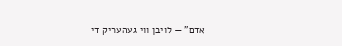אדם" — לויבן ווי געהעריק די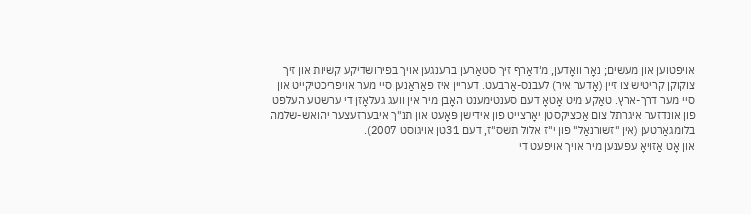אויפטוען און מעשים; נאָר וואָדען, מ'דאַרף זיך סטאַרען ברענגען אויך בפירושדיקע קשיות און זיך צוקוקן קריטיש צו זיין (אָדער איר) לעבנס-אַרבעט. דעריין איז פאַראַנען סיי מער אויפריכטיקייט און סיי מער דרך-ארץ. טאַקע מיט אָטאָ דעם סענטימענט האָבן מיר אין וועג געלאָזן די ערשטע העלפט פון אונדזער איגרתל צום אַכציקסטן יאָרצייט פון אידישן פּאָעט און תנ"ך איבערזעצער יהואש-שלמה בלומגאַרטען (אין "זשורנאַל" פון י"ז אלול תשס"ז, דעם 31טן אויגוסט 2007).
און אָט אַזויאָ עפענען מיר אויך אויפעט די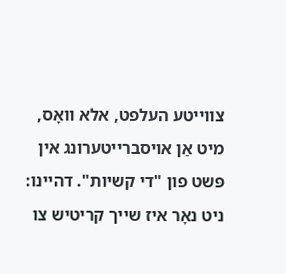צווייטע העלפט, אלא וואָס, מיט אַן אויסברייטערונג אין פּשט פון "די קשיות". דהיינו: ניט נאָר איז שייך קריטיש צו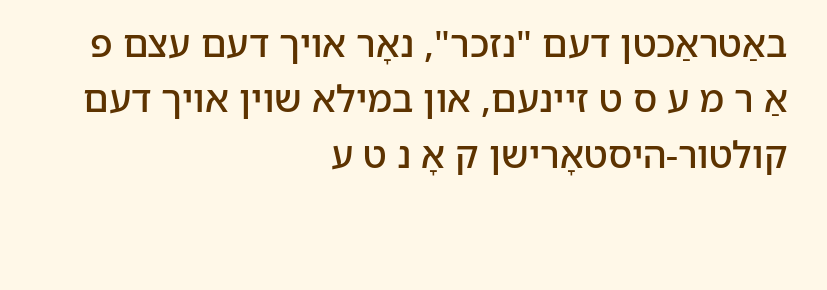באַטראַכטן דעם "נזכר", נאָר אויך דעם עצם פ אַ ר מ ע ס ט זיינעם, און במילא שוין אויך דעם קולטור-היסטאָרישן ק אָ נ ט ע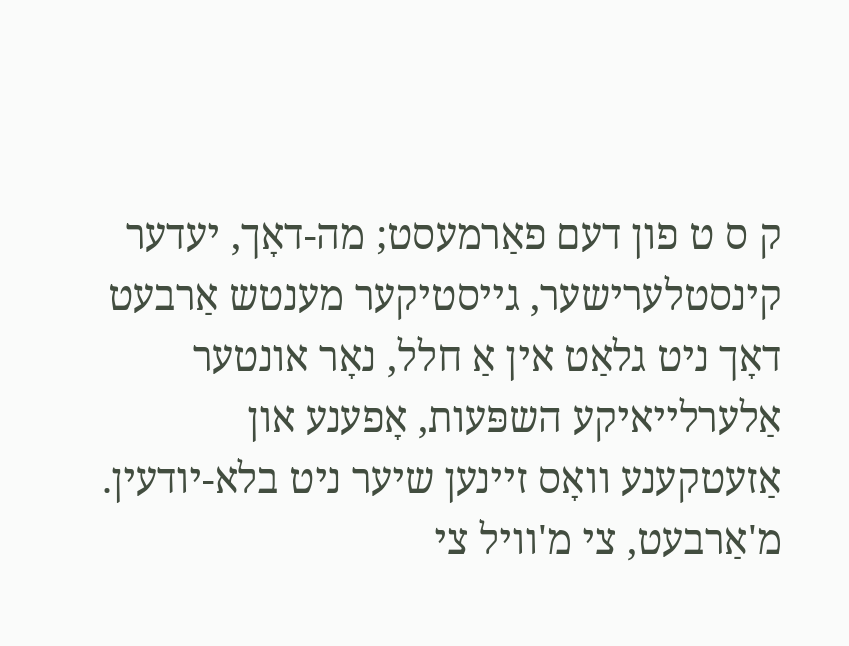ק ס ט פון דעם פאַרמעסט; מה-דאָך, יעדער קינסטלערישער, גייסטיקער מענטש אַרבעט דאָך ניט גלאַט אין אַ חלל, נאָר אונטער אַלערלייאיקע השפּעות, אָפענע און אַזעטקענע וואָס זיינען שיער ניט בלא-יודעין. מ'אַרבעט, צי מ'וויל צי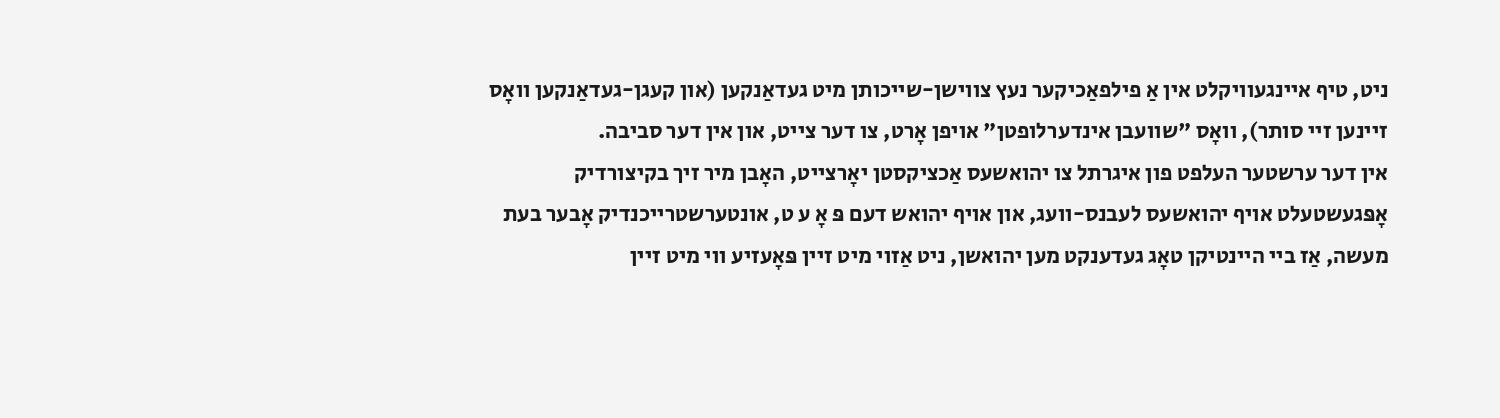ניט, טיף איינגעוויקלט אין אַ פילפאַכיקער נעץ צווישן-שייכותן מיט געדאַנקען (און קעגן-געדאַנקען וואָס זיינען זיי סותר), וואָס "שוועבן אינדערלופטן" אויפן אָרט, צו דער צייט, און אין דער סביבה.
אין דער ערשטער העלפט פון איגרתל צו יהואשעס אַכציקסטן יאָרצייט, האָבן מיר זיך בקיצורדיק אָפּגעשטעלט אויף יהואשעס לעבנס-וועג, און אויף יהואש דעם פּ אָ ע ט, אונטערשטרייכנדיק אָבער בעת מעשה, אַז ביי היינטיקן טאָג געדענקט מען יהואשן, ניט אַזוי מיט זיין פּאָעזיע ווי מיט זיין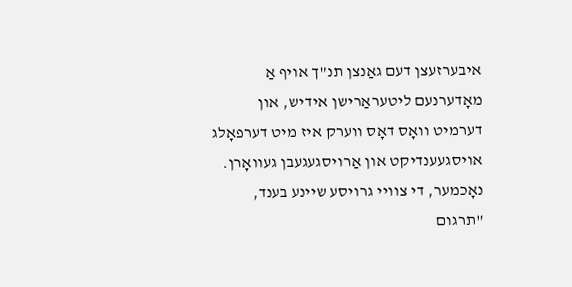איבערזעצן דעם גאַנצן תנ"ך אויף אַ מאָדערנעם ליטעראַרישן אידיש, און דערמיט וואָס דאָס ווערק איז מיט דערפאָלג אויסגעענדיקט און אַרויסגעגעבן געוואָרן. נאָכמער, די צוויי גרויסע שיינע בענד, "תרגום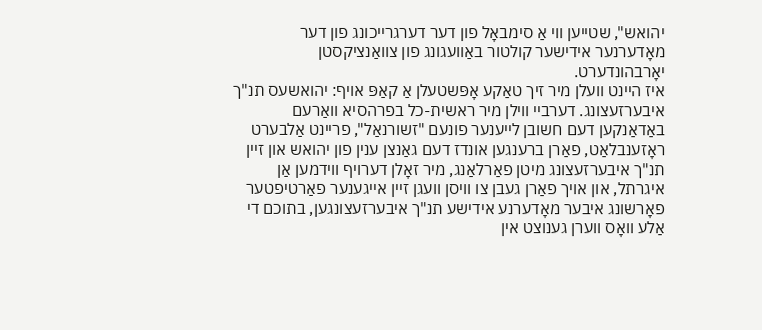יהואש", שטייען ווי אַ סימבאָל פון דער דערגרייכונג פון דער מאָדערנער אידישער קולטור באַוועגונג פון צוואַנציקסטן יאָרבהונדערט.
איז היינט וועלן מיר זיך טאַקע אָפּשטעלן אַ קאַפּ אויף: יהואשעס תנ"ך איבערזעצונג. דערביי ווילן מיר ראשית-כל בפרהסיא וואַרעם באַדאַנקען דעם חשובן לייענער פונעם "זשורנאַל", פריינט אַלבערט ראָזענבלאַט, פאַרן ברענגען אונדז דעם גאַנצן ענין פון יהואש און זיין תנ"ך איבערזעצונג מיטן פאַרלאַנג, מיר זאָלן דערויף ווידמען אַן איגרתל, און אויך פאַרן געבן צו וויסן וועגן זיין אייגענער פאַרטיפטער פאָרשונג איבער מאָדערנע אידישע תנ"ך איבערזעצונגען, בתוכם די אַלע וואָס ווערן גענוצט אין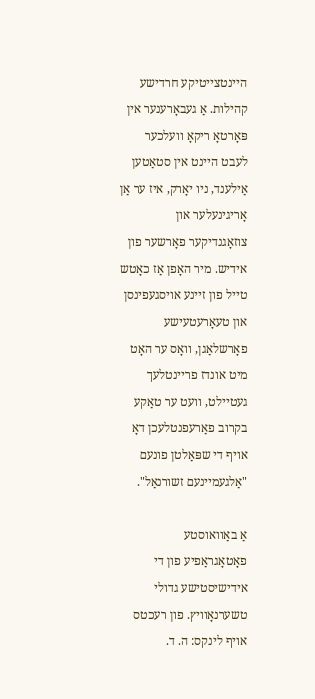היינטצייטיקע חרדישע קהילות. אַ געבאָרענער אין פּאָרטאָ ריקאָ וועלכער לעבט היינט אין סטאַטען אַילענד, ניו יאָרק, איז ער אַן אָריגינעלער און צוזאָגנדיקער פאָרשער פון אידיש. מיר האָפן אַז כאָטש טייל פון זיינע אויסגעפינסן און טעאָרעטעישע פאָרשלאַגן, וואָס ער האָט מיט אונדז פריינטלעך געטיילט, וועט ער טאַקע בקרוב פאַרעפנטלעכן דאָ אויף די שפּאַלטן פונעם "אַלגעמיינעם זשורנאַל".

אַ באַוואוסטע פאָטאָגראַפיע פון די אידישיסטישע גדולי טשערנאָוויץ. פון רעכטס אויף לינקס: ה. ד.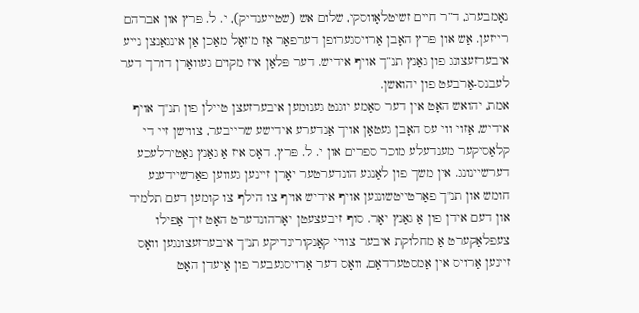נאָמבערג, ד”ר חיים זשיטלאָווסקי, שלום אש (שטייענדיק), י. ל. פּרץ און אברהם רייזען. אַש און פּרץ האָבן אַרויסגערופן דערפאַר אַז מ’זאָל מאַכן אַן אינגאַנצן נייע איבערזעצונג פון גאַנץ תנ”ך אויף אידיש. דער פּלאַן איז מקוים געוואָרן דורך דער לעבנס-אַרבעט פון יהואשן.
אמת, יהואש האָט אין דער סאַמע יוגנט גענומען איבערזעצן טיילן פון תנ"ך אויף אידיש, אַזוי ווי עס האָבן געטאָן אויך אַנדערע אידישע שרייבער, צווישן זיי די קלאַסיקער מענדעלע מוכר ספרים און י. ל. פּרץ. דאָס איז אַ גאַנץ נאַטירלעכע דערשיינונג. אין משך פון לאַנגע הונדערטער יאָרן זיינען געווען פאַרשיידענע חומש און תנ"ך פאַרטייטשונגען אויף אידיש אויף צו הילף צו קומען דעם תלמיד און דעם אידן פון אַ גאַנץ יאָר. סוף זיבעצעטן יאָרהונדערט האָט זיך אַפילו צעפלאַקערט אַ מחלוקת איבער צוויי קאָנקורינדיקע תנ"ך איבערזעצונגען וואָס זיינען אַרויס אין אַמסטערדאַם, וואָס דער אַרויסגעבער פון אַיעדן האָט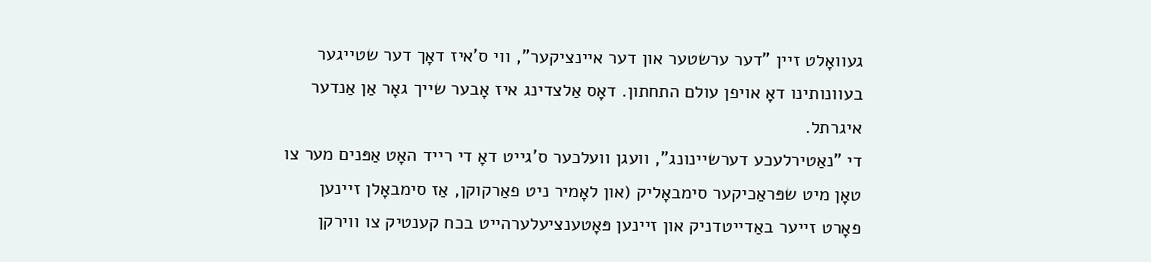געוואָלט זיין "דער ערשטער און דער איינציקער", ווי ס'איז דאָך דער שטייגער בעוונותינו דאָ אויפן עולם התחתון. דאָס אַלצדינג איז אָבער שייך גאָר אַן אַנדער איגרתל.
די "נאַטירלעכע דערשיינונג", וועגן וועלכער ס'גייט דאָ די רייד האָט אַפּנים מער צו טאָן מיט שפּראַכיקער סימבאָליק (און לאָמיר ניט פאַרקוקן, אַז סימבאָלן זיינען פאָרט זייער באַדייטדניק און זיינען פּאָטענציעלערהייט בכח קענטיק צו ווירקן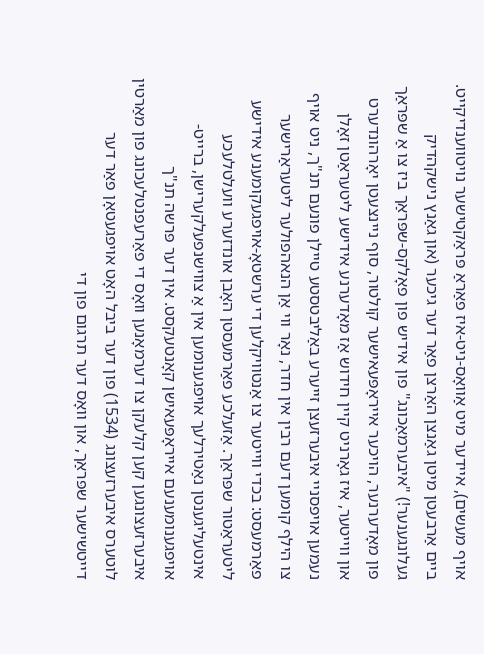אויף מעשים), איידער מיט אַוואָס-ניט-איז פאַראַ פּראַקטישער נויטווענדיקייט. ביים אַרבעטן מיטן גאַנצן האַרצן פאַר דער גיכער (און גאַנץ נישקהדיק געלונגענער!) "איבערמאַכונג" פון אידיש פון פאָלקס-שפּראַך ביז צו אַ שפּראַך פון מאָדערנער, הויכער אייראָפּעאישער קולטור, סוף ניינצעטן יאָרהונדערט און ווייטער, איז גאָרניט קיין חידוש אַז מאָדערנע אידישע ליטעראַטן זאָלן נעמען אויפסניי איבערזעצן זייערע באַליבטסטע טיילן פונעם תנ"ך, ניט אויף צו הילף קומען דעם רבין אין חדר, נאָר ווי אַן הנאהפולער ליטעראַרישער פאַרמעסט: בכדי ווייטער צו אַנטוויקלען די ערשטאָ-אויפגעקומענע אידישע ליטעראַטור שפּראַך. אַזעלכע פאַרמעסטן האָבן אונדזערע וועלטלעכע אינטעליגענטן נאַטירלעך אויפגענומען אין אַ צווישנפעלקערישן, ברייט-אויפגענומענעם אייראָפּעאישן קאָנטעקסט. אין דער פּרשה תנ"ך איבערזעצונגען קען קלעקן צו דערמאָנען וואָס די פאַרעפנטלעכונג פון מאַרטין לוטערס איבערזעצונג (1534) פון דער ביבל האָט אויפגעטאָן פאַר דער דייטשישער שפּראַך, און וואָס דער תרגום פון די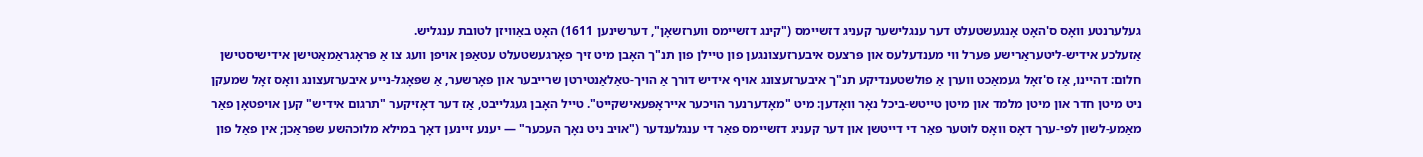געלערנטע וואָס ס'האָט אָנגעשטעלט דער ענגלישער קעניג דזשיימס ("קינג דזשיימס ווערזשאָן", דערשינען 1611) האָט באַוויזן לטובת ענגליש.
אַזעלכע אידיש-ליטעראַרישע פּערל ווי מענדעלעס און פּרצעס איבערזעצונגען פון טיילן פון תנ"ך האָבן מיט זיך פאָרגעשטעלט עטאַפּן אויפן וועג צו אַ פּראָגראַמאַטישן אידישיסטישן חלום: דהיינו, אַז ס'זאָל געמאַכט ווערן אַ פולשטענדיקע תנ"ך איבערזעצונג אויף אידיש דורך אַ הויך-טאַלאַנטירטן שרייבער און פאָרשער, אַ שפּאָגל-נייע איבערזעצונג וואָס זאָל שמעקן ניט מיטן חדר און מיטן מלמד און מיטן טייטש-ביכל נאָר וואָדען: מיט "מאָדערנער הויכער אייראָפּעאישקייט". טייל האָבן געגלייבט, אַז דער דאָזיקער "תרגום אידיש" קען אויפטאָן פאַר מאַמע-לשון לפי-ערך דאָס וואָס לוטער פאַר די דייטשן און דער קעניג דזשיימס פאַר די ענגלענדער ("אויב ניט נאָך העכער" — יענע זיינען דאָך במילא מלוכהשע שפּראַכן; אין פאַל פון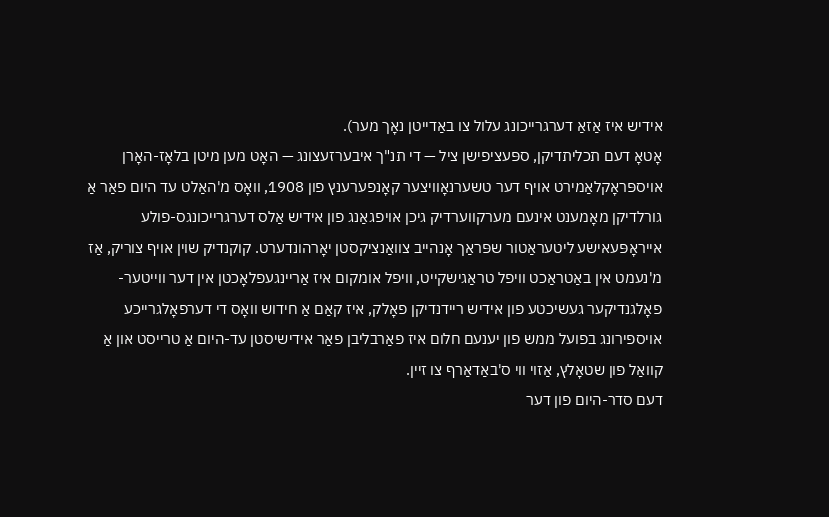אידיש איז אַזאַ דערגרייכונג עלול צו באַדייטן נאָך מער).
אָטאָ דעם תכליתדיקן, ספּעציפישן ציל — די תנ"ך איבערזעצונג — האָט מען מיטן בלאָז-האָרן אויספּראָקלאַמירט אויף דער טשערנאָוויצער קאָנפערענץ פון 1908, וואָס מ'האַלט עד היום פאַר אַ גורלדיקן מאָמענט אינעם מערקווערדיק גיכן אויפגאַנג פון אידיש אַלס דערגרייכונגס-פולע אייראָפּעאישע ליטעראַטור שפּראַך אָנהייב צוואַנציקסטן יאָרהונדערט. קוקנדיק שוין אויף צוריק, אַז מ'נעמט אין באַטראַכט וויפל טראַגישקייט, וויפל אומקום איז אַריינגעפלאָכטן אין דער ווייטער-פאָלגנדיקער געשיכטע פון אידיש ריידנדיקן פאָלק, איז קאַם אַ חידוש וואָס די דערפאָלגרייכע אויספירונג בפועל ממש פון יענעם חלום איז פאַרבליבן פאַר אידישיסטן עד-היום אַ טרייסט און אַ קוואַל פון שטאָלץ, אַזוי ווי ס'באַדאַרף צו זיין.
דעם סדר-היום פון דער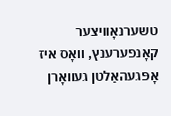טשערנאָוויצער קאָנפערענץ, וואָס איז אָפּגעהאַלטן געוואָרן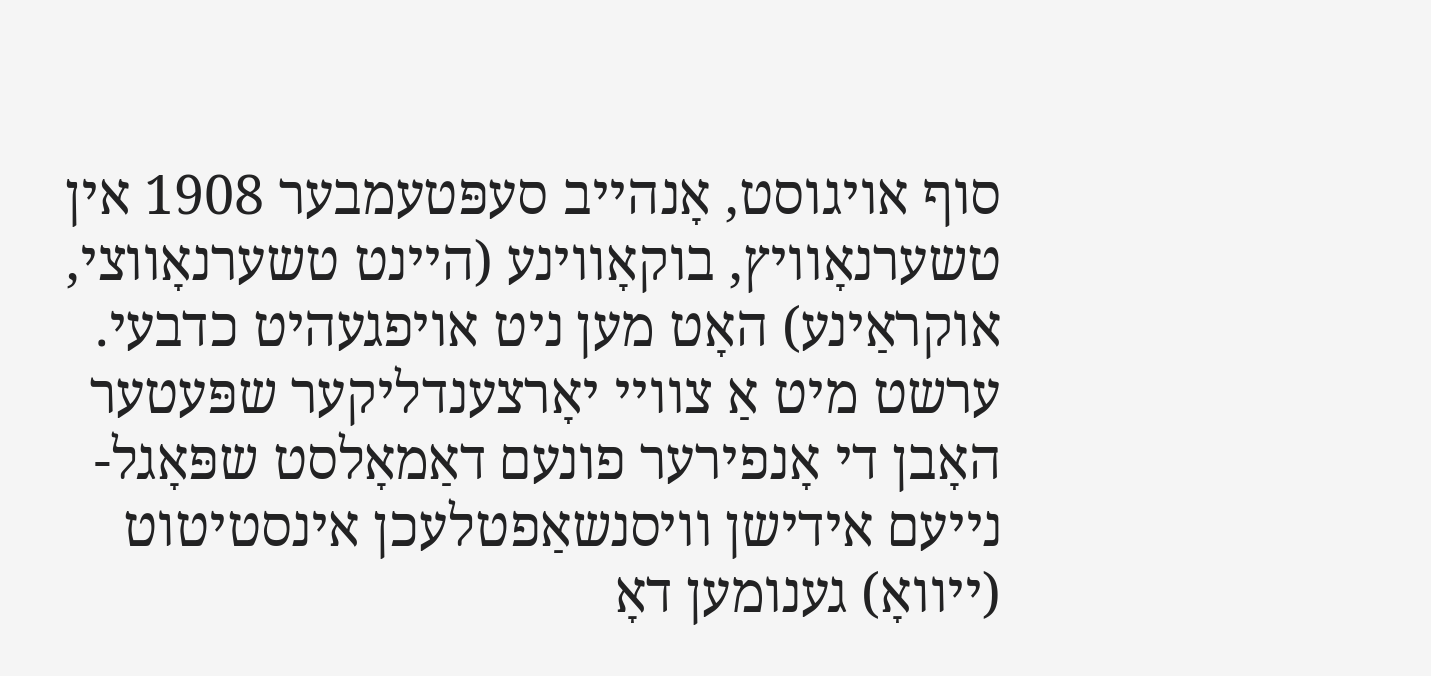סוף אויגוסט, אָנהייב סעפּטעמבער 1908 אין טשערנאָוויץ, בוקאָווינע (היינט טשערנאָווצי, אוקראַינע) האָט מען ניט אויפגעהיט כדבעי. ערשט מיט אַ צוויי יאָרצענדליקער שפּעטער האָבן די אָנפירער פונעם דאַמאָלסט שפּאָגל-נייעם אידישן וויסנשאַפטלעכן אינסטיטוט (ייוואָ) גענומען דאָ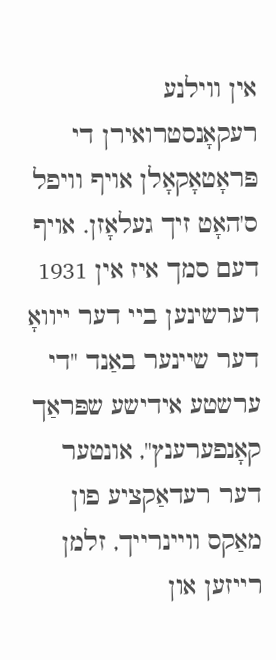אין ווילנע רעקאָנסטרואירן די פּראָטאָקאָלן אויף וויפל ס'האָט זיך געלאָזן. אויף דעם סמך איז אין 1931 דערשינען ביי דער ייוואָ דער שיינער באַנד "די ערשטע אידישע שפּראַך קאָנפערענץ", אונטער דער רעדאַקציע פון מאַקס וויינרייך, זלמן רייזען און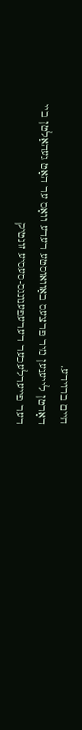חיים ברוידע.
דאָרטן לייענען מיר פּרצעס באַוואוסטע רעדע וואָס ער האָט געהאַלטן ביי דער פייערלעכער דערעפענונגס-סעסיע זונטיק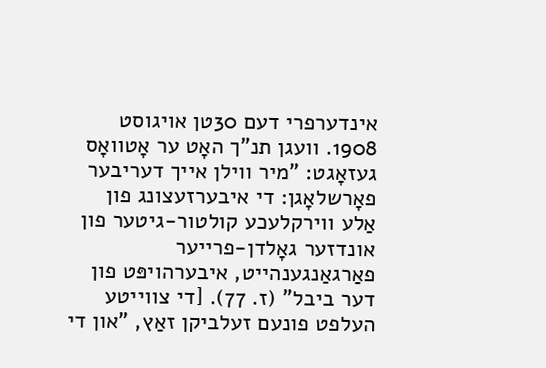אינדערפרי דעם 30טן אויגוסט 1908. וועגן תנ"ך האָט ער אָטוואָס געזאָגט: "מיר ווילן אייך דעריבער פאָרשלאָגן: די איבערזעצונג פון אַלע ווירקלעכע קולטור-גיטער פון אונדזער גאָלדן-פרייער פאַרגאַנגענהייט, איבערהויפּט פון דער ביבל" (ז. 77). [די צווייטע העלפט פונעם זעלביקן זאַץ, "און די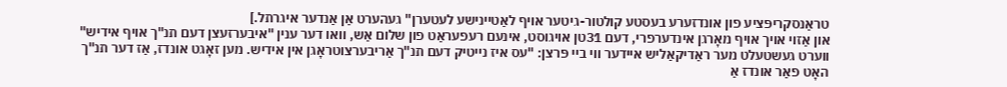טראַנסקריפּציע פון אונדזערע בעסטע קולטור-גיטער אויף לאַטיינישע לעטערן" געהערט אַן אַנדער איגרתל.]
און אַזוי אויך אויף מאָרגן אינדערפרי, דעם 31טן אויגוסט, אינעם רעפעראַט פון שלום אַש, וואו דער ענין "איבערזעצן דעם תנ"ך אויף אידיש" ווערט געשטעלט מער ראַדיקאַליש איידער ווי ביי פּרצן: "עס איז נייטיק דעם תנ"ך אַריבערצוטראָגן אין אידיש. מען זאָגט אונדז, אַז דער תנ"ך האָט פאַר אונדז אַ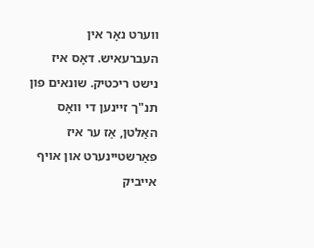ווערט נאָר אין העברעאיש. דאָס איז נישט ריכטיק. שונאים פון תנ"ך זיינען די וואָס האַלטן, אַז ער איז פאַרשטיינערט און אויף אייביק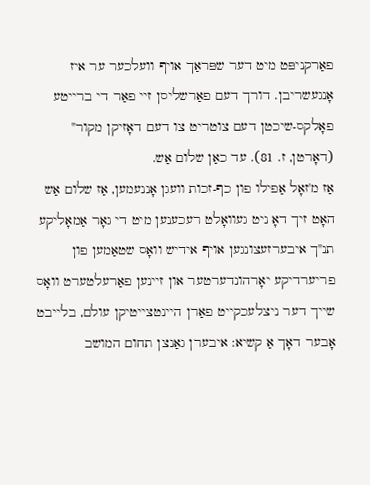פאַרקניפּט מיט דער שפּראַך אויף וועלכער ער איז אָנגעשריבן. דורך דעם פאַרשליסן זיי פאַר די ברייטע פאָלקס-שיכטן דעם צוטריט צו דעם דאָזיקן מקור" (דאָרטן, ז. 81). עד כאַן שלום אַש.
אַז מ'זאָל אַפילו פון כף-זכות וועגן אָננעמען, אַז שלום אַש האָט זיך דאָ ניט געוואָלט רעכענען מיט די גאָר אַמאָליקע תנ"ך איבערזעצונגען אויף אידיש וואָס שטאַמען פון פריערדיקע יאָרהונדערטער און זיינען פאַרעלטערט וואָס שייך דער ניצלעכקייט פאַרן היינטצייטיקן עולם, בלייבט אָבער דאָך אַ קשיא: איבערן גאַנצן תחום המושב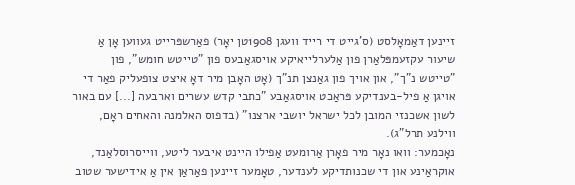זיינען דאַמאָלסט (ס'גייט די רייד וועגן 1908טן יאָר) פאַרשפּרייט געווען אָן אַ שיעור עקזעמפּלאַרן פון אַלערלייאיקע אויסגאַבעס פון "טייטש חומש", פון "טייטש נ"ך", און אויך פון גאַנצן תנ"ך (אָט האָבן מיר דאָ איצט צופעליק פאַר די אויגן אַ פיל-בענדיקע פּראַכט אויסגאַבע "כתבי קדש עשרים וארבעה [...] עם באור לשון אשכנזי המובן לכל ישראל יושבי ארצנו" (בדפוס האלמנה והאחים ראָם, ווילנע תרל"ג).
נאָכמער: וואו נאָר מיר פאָרן אַרומעט אַפילו היינט איבער ליטע, ווייסרוסלאַנד, אוקראַינע און די שכנותדיקע לענדער, טאָמער זיינען פאַראַן אין אַ אידישער שטוב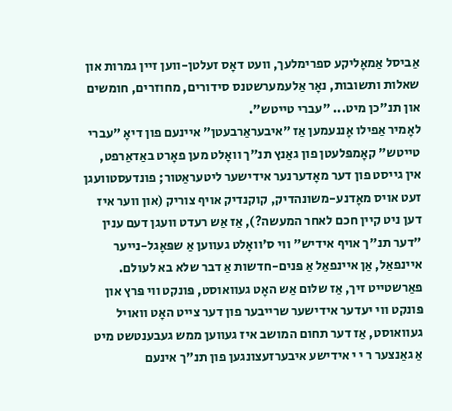אַביסל אַמאָליקע ספרימלעך, וועט דאָס זעלטן-ווען זיין גמרות און שאלות ותשובות, נאָר אַלעמערשטנס סידורים, מחוזרים, חומשים און תנ"כן מיט... "עברי טייטש".
לאָמיר אַפילו אָננעמען אַז "איבעראַרבעטן" איינעם פון דיאָ "עברי טייטש" קאָמפּלעטן פון גאַנץ תנ"ך וואָלט מען פאָרט באַדאַרפט, אין גייסט פון דער מאָדערנער אידישער ליטעראַטור; פונדעסטוועגן זעט אויס מאָדנע-משונהדיק, קוקנדיק אויף צוריק (און ווער איז דען ניט קיין חכם לאחר המעשה?), אַז אַש רעדט וועגן דעם ענין "דער תנ"ך אויף אידיש" ווי ס'וואָלט געווען אַ שפּאָגל-נייער איינפאַל, אַן איינפאַל אַ פּנים-חדשות אַ דבר שלא בא לעולם.
פאַרשטייט זיך, אַז שלום אַש האָט געוואוסט, פּונקט ווי פּרץ און פּונקט ווי יעדער אידישער שרייבער פון דער צייט האָט וואויל געוואוסט, אַז דער תחום המושב איז געווען ממש געבענטשט מיט אַ גאַנצער ר י י אידישע איבערזעצונגען פון תנ"ך אינעם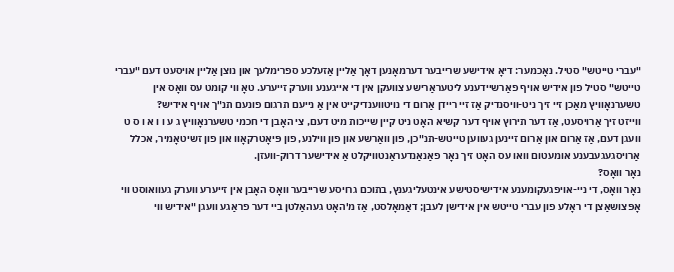"עברי טייטש" סטיל. נאָכמער: דיאָ אידישע שרייבער דערמאָנען דאָך אַליין אַזעלכע ספרימלעך און נוצן אַליין אויסעט דעם "עברי טייטש" סטיל פון אידיש אויף פאַרשיידענע ליטעראַרישע צוועקן אין די אייגענע ווערק זייערע. טאָ ווי קומט עס וואָס אין טשערנאָוויץ מאַכן זיי זיך ניט-וויסנדיק אַז זיי ריידן אַרום די נויטווענדיקייט אין אַ נייעם תרגום פונעם תנ"ך אויף אידיש?
ווייזט זיך אַרויסעט, אַז דער תירוץ אויף דער קשיא האָט ניט קיין שייכות מיט דעם, צי האָבן די חכמי טשערנאָוויץ ג ע ו ו א ו ס ט וועגן דעם, אַז אַרום און אַרום זיינען געווען טייטש-תנ"כן, פון וואַרשע און פון ווילנע, פון פּיאָטרקאָוו און פון זשיטאָמיר, אכלל אַרויסגעגעבענע אומעטום וואו עס האָט זיך נאָר פאַנאַנדעראַנטוויקלט אַ אידישער דרוק-וועזן.
נאָר וואָס?
נאָר וואָס, די ניי-אויפגעקומענע אידישיסטישע אינטעליגענץ, בתוכם גרויסע שרייבער וואָס האָבן אין זייערע ווערק געוואוסט ווי אָפּצושאַצן די ראָלע פון עברי טייטש אין אידישן לעבן; דאַמאָלסט, אַז מ'האָט געהאַלטן ביי דער פראַגע וועגן "אידיש ווי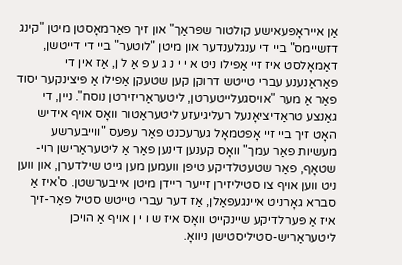אַן אייראָפּעאישע קולטור שפּראַך" און זיך פאַרמאָסטן מיטן "קינג דזשיימס" ביי די ענגלענדער און מיטן "לוטער" ביי די דייטשן, דאַמאָלסט איז זיי אַפילו ניט א י י נ ג ע פ אַ ל ן, אַז אין די פאַראַנענע עברי טייטש דרוקן קען שטעקן אַפילו אַ פּיצינקער יסוד פאַר אַ מער "אויסגעלייטערטן, ליטעראַריזירטן נוסח". ניין, די גאַנצע טראַדיציאָנעל רעליגיעזע ליטעראַטור וואָס אויף אידיש האָט זיך ביי זיי אָפטמאָל גערעכנט פאַר עפּעס "ווייבערשע מעשיות פאַר עמך" וואָס קענען דינען פאַר אַ ליטעראַרישן רוי-שטאָף, פאַר שטעטלדיקע טיפּן וועמען מען גייט שילדערן, און ווען ניט ווען אויף צו סטיליזירן זייער ריידן מיטן אייבערשטן. ס'איז אַ סברא גאָרניט איינגעפאַלן, אַז דער עברי טייטש סטיל פאַר-זיך איז אַ פּערלדיקע שיינקייט וואָס איז ש ו י ן אויף אַ הויכן ליטעראַריש-סטיליסטישן ניוואָ.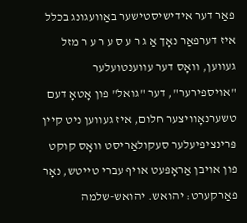פאַר דער אידישיסטישער באַוועגונג בכלל איז דערפאַר נאָך אַ ג ר ע ס ע ר ע ר מזל געווען, וואָס דער עווענטועלער "אויספירער", דער "גואל" פון אָטאָ דעם טשערנאָוויצער חלום, איז געווען ניט קיין פּרינציפּיעלער סעקולאַריסט וואָס קוקט פון אויבן אַראָפּעט אויף עברי טייטש, נאָר פאַרקערט: יהואש. יהואש-שלמה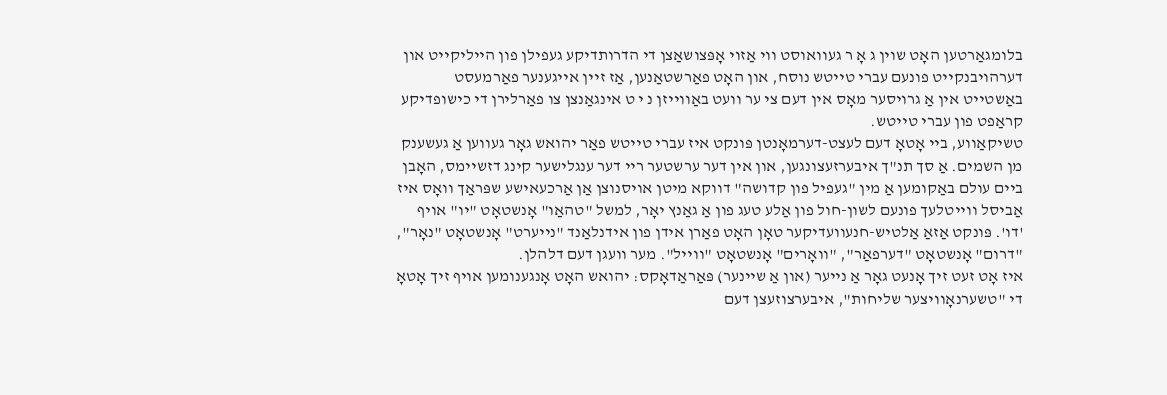בלומגאַרטען האָט שוין ג אָ ר געוואוסט ווי אַזוי אָפּצושאַצן די הדרותדיקע געפילן פון הייליקייט און דערהויבנקייט פונעם עברי טייטש נוסח, און האָט פאַרשטאַנען, אַז זיין אייגענער פאַרמעסט באַשטייט אין אַ גרויסער מאָס אין דעם צי ער וועט באַווייזן נ י ט אינגאַנצן צו פאַרלירן די כישופדיקע קראַפט פון עברי טייטש.
טשיקאַווע, ביי אָטאָ דעם לעצט-דערמאָנטן פּונקט איז עברי טייטש פאַר יהואש גאָר געווען אַ געשענק מן השמים. אַ סך תנ"ך איבערזעצונגען, און אין דער ערשטער ריי דער ענגלישער קינג דזשיימס, האָבן ביים עולם באַקומען אַ מין "געפיל פון קדושה" דווקא מיטן אויסנוצן אַן אַרכעאישע שפּראַך וואָס איז אַביסל ווייטלעך פונעם לשון-חול פון אַלע טעג פון אַ גאַנץ יאָר, למשל "טהאַו" אָנשטאָט "יו" אויף 'דו'. פּונקט אַזאַ אַלטיש-חנעוועדיקער טאָן האָט פאַרן אידן פון אידנלאַנד "נייערט" אָנשטאָט "נאָר", "דרום" אָנשטאָט "דערפאַר", "וואָרים" אָנשטאָט "ווייל". מער וועגן דעם דלהלן.
איז אָט זעט זיך אָנעט גאָר אַ נייער (און אַ שיינער) פּאַראַדאָקס: יהואש האָט אָנגענומען אויף זיך אָטאָ די "טשערנאָוויצער שליחות", איבערצוזעצן דעם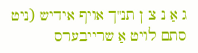ג אַ נ צ ן תנ"ך אויף אידיש (ניט סתם לויט אַ שרייבערס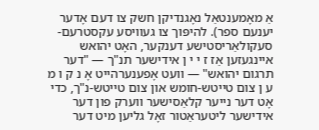אַ מאָמענטאַל נאָגנדיקן חשק צו דעם אָדער יענעם ספר). להיפּוך צו געוויסע עקסטרעם-סעקולאַריסטישע דענקער, האָט יהואש איינגעזען אַז ז י י ן אידישער תנ"ך — "דער תרגום יהואש" — וועט אָפענערהייט אָ נ ק ו מ ע ן צום טייטש-חומש און צום טייטש-נ"ך, כדי אָט דער נייער קלאַסישער ווערק פון דער אידישער ליטעראַטור זאָל גליען מיט דער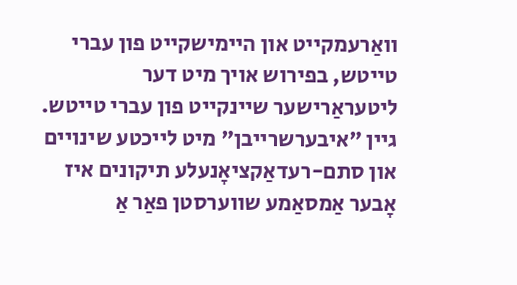וואַרעמקייט און היימישקייט פון עברי טייטש, בפירוש אויך מיט דער ליטעראַרישער שיינקייט פון עברי טייטש.
גיין "איבערשרייבן" מיט לייכטע שינויים און סתם-רעדאַקציאָנעלע תיקונים איז אָבער אַמסאַמע שווערסטן פאַר אַ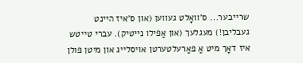שרייבער... ס'וואָלט געווען (און ס'איז היינט געבליבן!) מעגלעך (און אַפילו נייטיק). עברי טייטש איז דאָך מיט אַ פאַרעלטערטן אויסלייג און מיטן פולן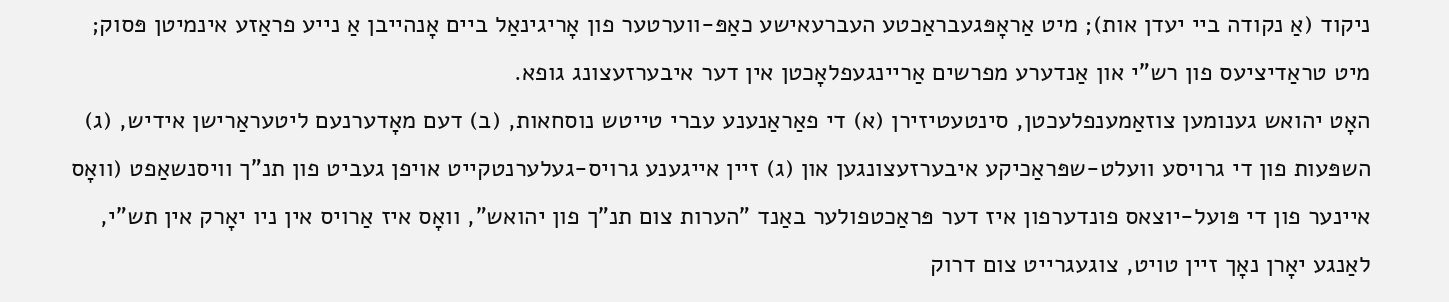ניקוד (אַ נקודה ביי יעדן אות); מיט אַראָפּגעבראַכטע העברעאישע כאַפּ-ווערטער פון אָריגינאַל ביים אָנהייבן אַ נייע פראַזע אינמיטן פּסוק; מיט טראַדיציעס פון רש"י און אַנדערע מפרשים אַריינגעפלאָכטן אין דער איבערזעצונג גופא.
האָט יהואש גענומען צוזאַמענפלעכטן, סינטעטיזירן (א) די פאַראַנענע עברי טייטש נוסחאות, (ב) דעם מאָדערנעם ליטעראַרישן אידיש, (ג) השפּעות פון די גרויסע וועלט-שפּראַכיקע איבערזעצונגען און (ג) זיין אייגענע גרויס-געלערנטקייט אויפן געביט פון תנ"ך וויסנשאַפט (וואָס איינער פון די פּועל-יוצאס פונדערפון איז דער פּראַכטפולער באַנד "הערות צום תנ"ך פון יהואש", וואָס איז אַרויס אין ניו יאָרק אין תש"י, לאַנגע יאָרן נאָך זיין טויט, צוגעגרייט צום דרוק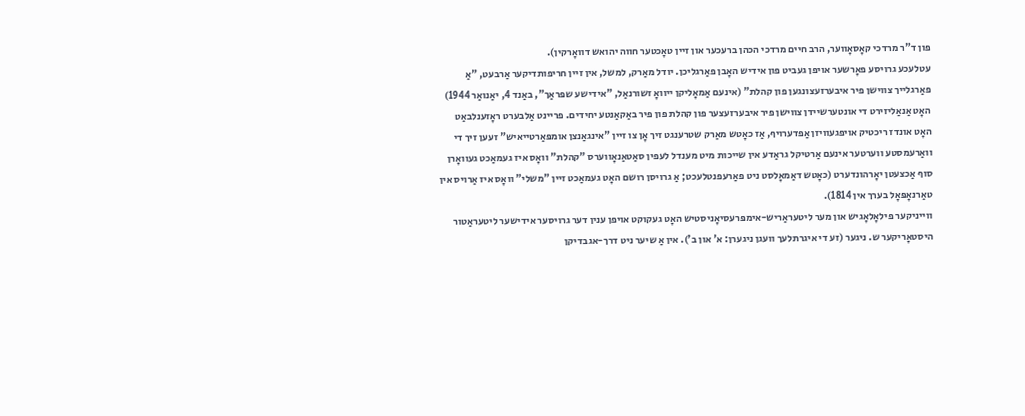פון ד"ר מרדכי קאָסאָווער, הרב חיים מרדכי הכהן ברעכער און זיין טאָכטער חווה יהואש דוואָרקין).
עטלעכע גרויסע פאָרשער אויפן געביט פון אידיש האָבן פאַרגליכן. יודל מאַרק, למשל, אין זיין חריפותדיקער אַרבעט, "אַ פאַרגלייך צווישן פיר איבערזעצונגען פון קהלת" (אינעם אַמאָליקן ייוואָ זשורנאַל, "אידישע שפּראַך", באַנד 4, יאַנואַר 1944) האָט אַנאַליזירט די אונטערשיידן צווישן פיר איבערזעצער פון קהלת פון פיר באַקאַנטע יחידים. פריינט אַלבערט ראָזענלבאַט האָט אונדז ריכטיק אויפגעוויזן אַפדערויף, אַז כאָטש מאַרק שטרענגט זיך אָן צו זיין "אינגאַנצן אומפּאַרטייאיש" זעען זיך די וואַרעמסטע ווערטער אינעם אַרטיקל גראַדע אין שייכות מיט מענדל לעפין סאַטאַנאָווערס "קהלת" וואָס איז געמאַכט געוואָרן סוף אַכצעטן יאָרהונדערט (כאָטש דאַמאָלסט ניט פאַרעפנטלעכט; אַ גרויסן רושם האָט געמאַכט זיין "משלי" וואָס איז אַרויס אין טאַרנאָפּאָל בערך אין 1814).
ווייניקער פילאָלאָגיש און מער ליטעראַריש-אימפּרעסיאָניסטיש האָט געקוקט אויפן ענין דער גרויסער אידישער ליטעראַטור היסטאָריקער ש. ניגער (זע די איגרתלעך וועגן ניגערן: א' און ב'). אין אַ שיער ניט דרך-אגבדיקן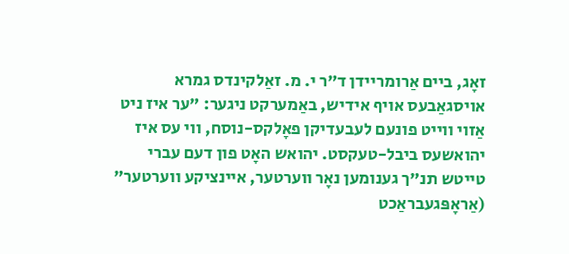זאָג, ביים אַרומריידן ד"ר י. מ. זאַלקינדס גמרא אויסגאַבעס אויף אידיש, באַמערקט ניגער: "ער איז ניט אַזוי ווייט פונעם לעבעדיקן פאָלקס-נוסח, ווי עס איז יהואשעס ביבל-טעקסט. יהואש האָט פון דעם עברי טייטש תנ"ך גענומען נאָר ווערטער, איינציקע ווערטער" (אַראָפּגעבראַכט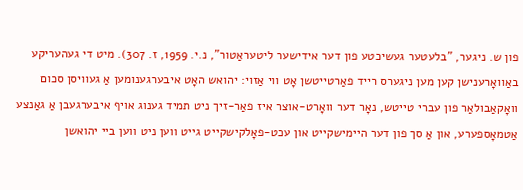פון ש. ניגער, "בלעטער געשיכטע פון דער אידישער ליטעראַטור", נ.י. 1959, ז. 307). מיט די געהעריקע באַוואָרענישן קען מען ניגערס רייד פאַרטייטשן אָט ווי אַזוי: יהואש האָט איבערגענומען אַ געוויסן סכום וואָקאַבולאַר פון עברי טייטש, נאָר דער וואָרט-אוצר איז פאַר-זיך ניט תמיד גענוג אויף איבערגעבן אַ גאַנצע אַטמאָספערע, און אַ סך פון דער היימישקייט און עכט-פאָלקישקייט גייט ווען ניט ווען ביי יהואשן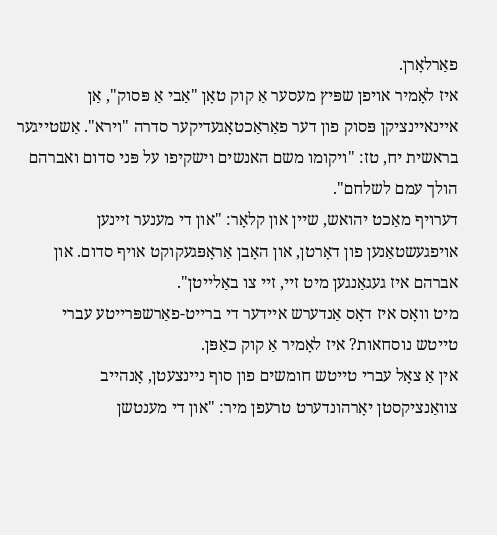פאַרלאָרן.
איז לאָמיר אויפן שפּיץ מעסער אַ קוק טאָן "אַבי אַ פּסוק", אַן איינאיינציקן פּסוק פון דער פאַראַכטאָגעדיקער סדרה "וירא". אַשטייגער בראשית יח, טז: "ויקומו משם האנשים וישקיפו על פּני סדום ואברהם הולך עמם לשלחם".
דערויף מאַכט יהואש, שיין און קלאָר: "און די מענער זיינען אויפגעשטאַנען פון דאָרטן, און האָבן אַראָפּגעקוקט אויף סדום. און אברהם איז געגאַנגען מיט זיי, זיי צו באַלייטן".
מיט וואָס איז דאָס אַנדערש איידער די ברייט-פאַרשפּרייטע עברי טייטש נוסחאות? איז לאָמיר אַ קוק כאַפּן.
אין אַ צאָל עברי טייטש חומשים פון סוף ניינצעטן, אָנהייב צוואַנציקסטן יאָרהונדערט טרעפן מיר: "און די מענטשן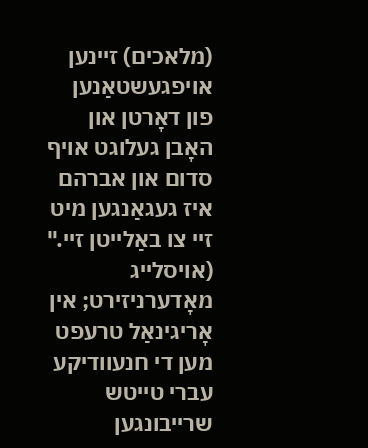(מלאכים) זיינען אויפגעשטאַנען פון דאָרטן און האָבן געלוגט אויף סדום און אברהם איז געגאַנגען מיט זיי צו באַלייטן זיי." (אויסלייג מאָדערניזירט; אין אָריגינאַל טרעפט מען די חנעוודיקע עברי טייטש שרייבונגען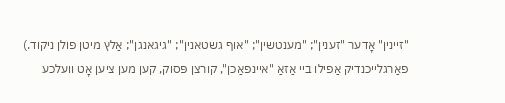"זיינין" אָדער "זענין"; "מענטשין"; "אוף גשטאנין"; "גיגאנגן"; אַלץ מיטן פולן ניקוד.)
פאַרגלייכנדיק אַפילו ביי אַזאַ "איינפאַכן", קורצן פּסוק, קען מען ציען אָט וועלכע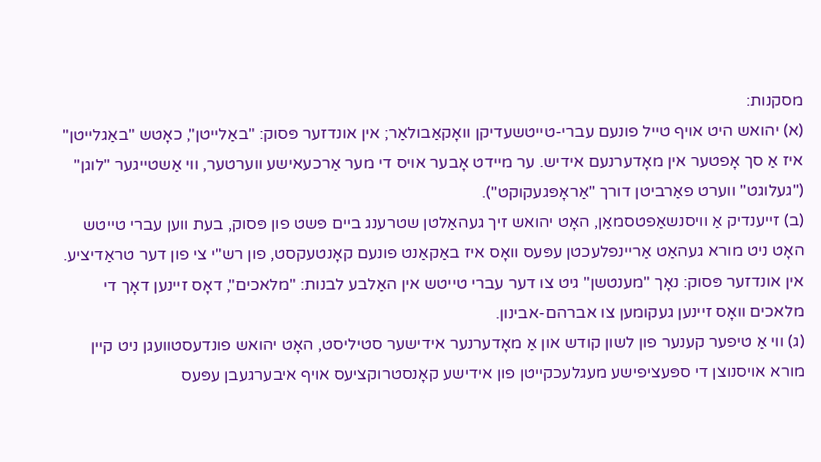מסקנות:
(א) יהואש היט אויף טייל פונעם עברי-טייטשעדיקן וואָקאַבולאַר; אין אונדזער פּסוק: "באַלייטן", כאָטש "באַגלייטן" איז אַ סך אָפטער אין מאָדערנעם אידיש. ער מיידט אָבער אויס די מער אַרכעאישע ווערטער, ווי אַשטייגער "לוגן" ("געלוגט" ווערט פאַרביטן דורך "אַראָפּגעקוקט").
(ב) זייענדיק אַ וויסנשאַפטסמאַן, האָט יהואש זיך געהאַלטן שטרענג ביים פּשט פון פּסוק, בעת ווען עברי טייטש האָט ניט מורא געהאַט אַריינפלעכטן עפּעס וואָס איז באַקאַנט פונעם קאָנטעקסט, פון רש"י צי פון דער טראַדיציע. אין אונדזער פּסוק: נאָך "מענטשן" גיט צו דער עברי טייטש אין האַלבע לבנות: "מלאכים", דאָס זיינען דאָך די מלאכים וואָס זיינען געקומען צו אברהם-אבינון.
(ג) ווי אַ טיפער קענער פון לשון קודש און אַ מאָדערנער אידישער סטיליסט, האָט יהואש פונדעסטוועגן ניט קיין מורא אויסנוצן די ספּעציפישע מעגלעכקייטן פון אידישע קאָנסטרוקציעס אויף איבערגעבן עפּעס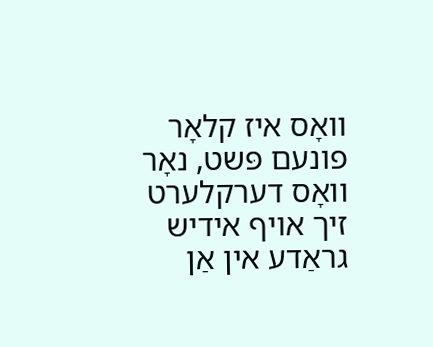וואָס איז קלאָר פונעם פּשט, נאָר וואָס דערקלערט זיך אויף אידיש גראַדע אין אַן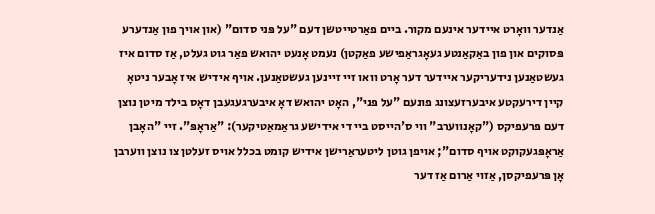אַנדער וואָרט איידער אינעם מקור. ביים פאַרטייטשן דעם "על פּני סדום" (און אויך פון אַנדערע פּסוקים און פון באַקאַנטע געאָגראַפישע פאַקטן) נעמט אָנעט יהואש פאַר גוט געלט, אַז סדום איז געשטאַנען נידעריקער איידער דער אָרט וואו זיי זיינען געשטאַנען. אויף אידיש איז אָבער ניטאָ קיין דירעקטע איבערזעצונג פונעם "על פּני", האָט יהואש דאָ איבערגעגעבן דאָס בילד מיטן נוצן דעם פּרעפיקס ("קאָנווערב" ווי ס'הייסט ביי די אידישע גראַמאַטיקער): "אַראָפּ". זיי "האָבן אַראָפּגעקוקט אויף סדום"; אויפן גוטן ליטעראַרישן אידיש קומט בכלל אויס זעלטן צו נוצן ווערבן אָן פּרעפיקסן, אַזוי אַרום אַז דער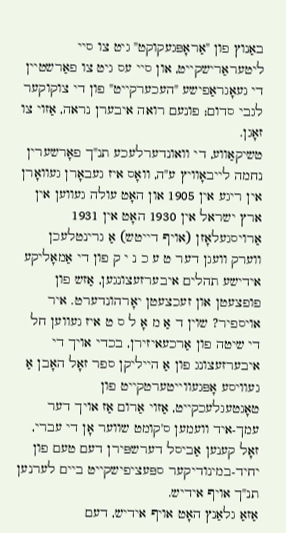באַנוץ פון "אַראָפּגעקוקט" גיט צו סיי ליטעראַרישקייט, און סיי עס גיט צו פאַרשטיין די געאָגראַפישע "העכערקייט" פון די צוקוקער לגבי סדום; פונעם רואה איבערן נראה, אַזוי צו זאָגן.
טשיקאַווע, די וואונדערלעכע תנ"ך פאָרשערין נחמה לייבאָוויץ ע"ה, וואָס איז געבאָרן געוואָרן אין ריגע אין 1905 און האָט עולה געווען אין ארץ ישראל אין 1930 האָט אין 1931 אַרויסגעלאָזן (אויף דייטש) אַ גרינטלעכן ווערק וועגן דער ט ע כ נ י ק פון די אַמאָליקע אידישע תהלים איבערזעצונגען, אַזש פון פופצעטן און זעכצעטן יאָרהונדערט. איר אויספיר? שוין ד אַ מ אָ ל ס ט איז געווען חל די שיטה פון אַרכעאיזירן, בכדי אויך די איבערזעצונג פון אַ הייליקן ספר זאָל האָבן אַ געוויסע אָפּגעווייטערטקייט פון טאָגטעגלעכקייט, אַזוי אַרום אַז אויך דער עמך-איד וועמען ס'קומט שווער אָן די עברי, זאָל קענען אַביסל דערשפּירן דעם טעם פון יחיד-במינודיקער ספּעציפישקייט ביים לערנען תנ"ך אויף אידיש.
אַזאַ גלאַנץ האָט אויף אידיש, דעם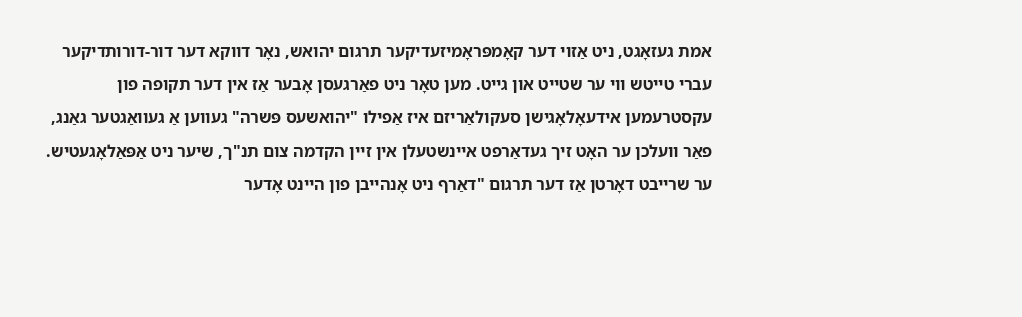אמת געזאָגט, ניט אַזוי דער קאָמפּראָמיזעדיקער תרגום יהואש, נאָר דווקא דער דור-דורותדיקער עברי טייטש ווי ער שטייט און גייט. מען טאָר ניט פאַרגעסן אָבער אַז אין דער תקופה פון עקסטרעמען אידעאָלאָגישן סעקולאַריזם איז אַפילו "יהואשעס פּשרה" געווען אַ געוואַגטער גאַנג, פאַר וועלכן ער האָט זיך געדאַרפט איינשטעלן אין זיין הקדמה צום תנ"ך, שיער ניט אַפּאַלאָגעטיש. ער שרייבט דאָרטן אַז דער תרגום "דאַרף ניט אָנהייבן פון היינט אָדער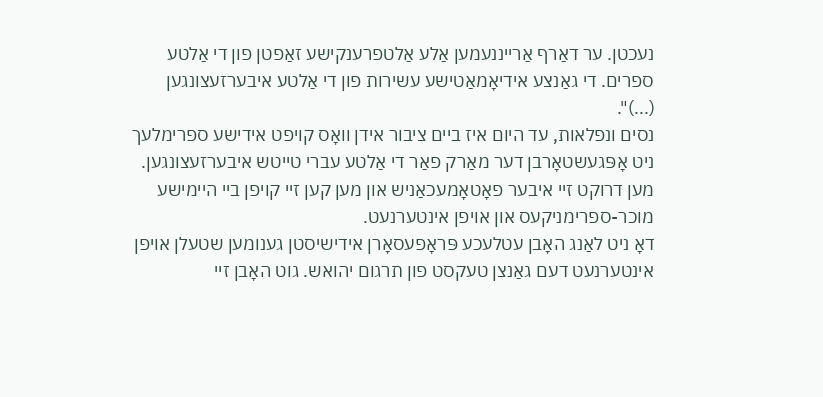נעכטן. ער דאַרף אַרייננעמען אַלע אַלטפרענקישע זאַפטן פון די אַלטע ספרים. די גאַנצע אידיאָמאַטישע עשירות פון די אַלטע איבערזעצונגען (...)".
נסים ונפלאות, עד היום איז ביים ציבור אידן וואָס קויפט אידישע ספרימלעך ניט אָפּגעשטאָרבן דער מאַרק פאַר די אַלטע עברי טייטש איבערזעצונגען. מען דרוקט זיי איבער פאָטאָמעכאַניש און מען קען זיי קויפן ביי היימישע מוכר-ספרימניקעס און אויפן אינטערנעט.
דאָ ניט לאַנג האָבן עטלעכע פּראָפעסאָרן אידישיסטן גענומען שטעלן אויפן אינטערנעט דעם גאַנצן טעקסט פון תרגום יהואש. גוט האָבן זיי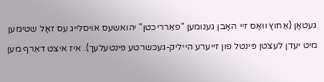געטאָן (אַחוץ וואָס זיי האָבן גענומען "פאַרריכטן" יהואשעס אויסלייג עס זאָל שטימען מיט יעדן לעצטן פּינטל פון זייערע הייליק-געכשרטע פּינטעלעך). איז איצט דאַרף מען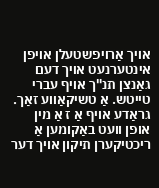אויך אַרויפשטעלן אויפן אינטערנעט אויך דעם גאַנצן תנ"ך אויף עברי טייטש. אַ טשיקאַווע זאַך. גראַדע אויף אַ ז אַ מין אופן וועט באַקומען אַ ריכטיקערן תיקון אויך דער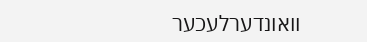וואונדערלעכער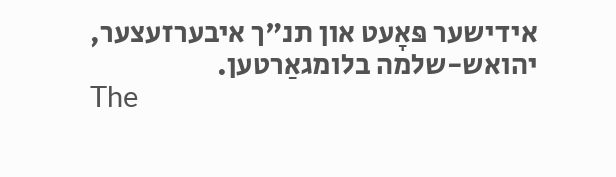אידישער פּאָעט און תנ"ך איבערזעצער, יהואש-שלמה בלומגאַרטען.
The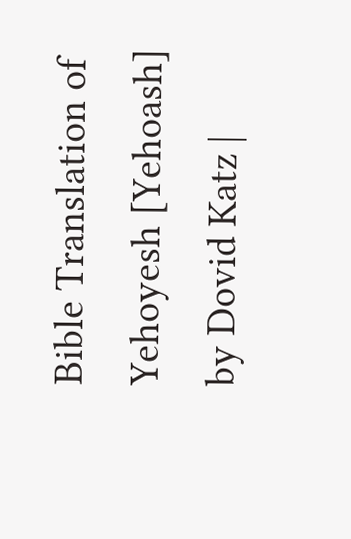Bible Translation of Yehoyesh [Yehoash]
by Dovid Katz |